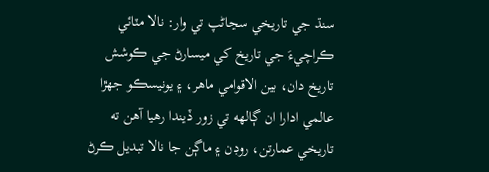سنڌ جي تاريخي سڃاڻپ تي وار: نالا مٽائي ڪراچيءَ جي تاريخ کي ميسارڻ جي ڪوشش
تاريخ دان، بين الاقوامي ماهر، ۽ يونيسڪو جهڙا عالمي ادارا ان ڳالهه تي زور ڏيندا رھيا آھن ته تاريخي عمارتن، روڊن ۽ ماڳن جا نالا تبديل ڪرڻ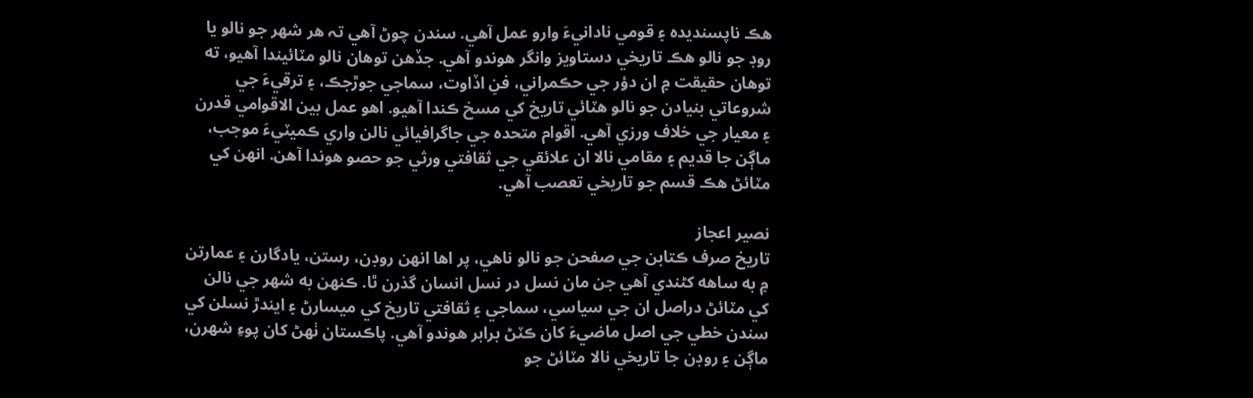هڪ ناپسنديده ۽ قومي نادانيءَ وارو عمل آهي. سندن چوڻ آھي تہ هر شهر جو نالو يا روڊ جو نالو هڪ تاريخي دستاويز وانگر هوندو آهي. جڏهن توهان نالو مٽائيندا آهيو، ته توهان حقيقت ۾ ان دؤر جي حڪمراني، فنِ اڏاوت، سماجي جوڙجڪ، ۽ ترقيءَ جي شروعاتي بنيادن جو نالو هٽائي تاريخ کي مسخ ڪندا آهيو. اھو عمل بين الاقوامي قدرن ۽ معيار جي خلاف ورزي آھي. اقوام متحده جي جاگرافيائي نالن واري ڪميٽيءَ موجب، ماڳن جا قديم ۽ مقامي نالا ان علائقي جي ثقافتي ورثي جو حصو هوندا آهن. انهن کي مٽائڻ هڪ قسم جو تاريخي تعصب آهي.

نصير اعجاز
تاريخ صرف ڪتابن جي صفحن جو نالو ناهي، پر اها انهن روڊن، رستن، يادگارن ۽ عمارتن ۾ به ساهه کڻندي آهي جن مان نسل در نسل انسان گذرن ٿا. ڪنهن به شهر جي نالن کي مٽائڻ دراصل ان جي سياسي، سماجي ۽ ثقافتي تاريخ کي ميسارڻ ۽ ايندڙ نسلن کي سندن خطي جي اصل ماضيءَ کان ڪٽڻ برابر هوندو آهي. پاڪستان ٺھڻ کان پوءِ شھرن، ماڳن ۽ روڊن جا تاريخي نالا مٽائڻ جو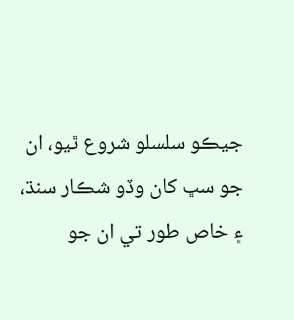جيڪو سلسلو شروع ٿيو، ان جو سڀ کان وڏو شڪار سنڌ، ۽ خاص طور تي ان جو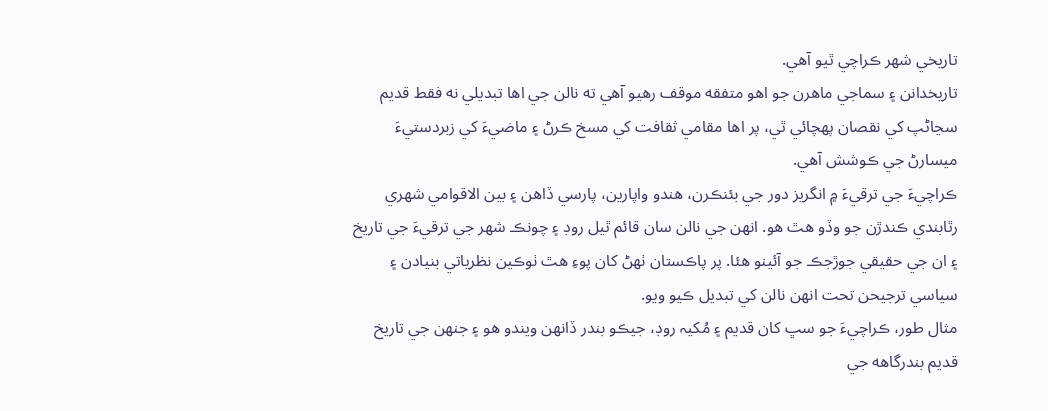تاريخي شھر ڪراچي ٿيو آهي.
تاريخدانن ۽ سماجي ماهرن جو اھو متفقه موقف رھيو آھي ته نالن جي اھا تبديلي نه فقط قديم سڃاڻپ کي نقصان پهچائي ٿي، پر اها مقامي ثقافت کي مسخ ڪرڻ ۽ ماضيءَ کي زبردستيءَ ميسارڻ جي ڪوشش آهي.
ڪراچيءَ جي ترقيءَ ۾ انگريز دور جي بئنڪرن، هندو واپارين، پارسي ڏاهن ۽ بين الاقوامي شھري رٿابندي ڪندڙن جو وڏو هٿ هو. انهن جي نالن سان قائم ٿيل روڊ ۽ چونڪ شھر جي ترقيءَ جي تاريخ ۽ ان جي حقيقي جوڙجڪ جو آئينو هئا. پر پاڪستان ٺھڻ کان پوءِ ھٿ ٺوڪين نظرياتي بنيادن ۽ سياسي ترجيحن تحت انهن نالن کي تبديل ڪيو ويو.
مثال طور، ڪراچيءَ جو سڀ کان قديم ۽ مُکيہ روڊ، جيڪو بندر ڏانهن ويندو هو ۽ جنهن جي تاريخ قديم بندرگاهه جي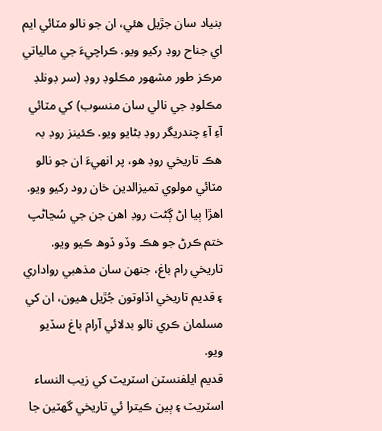بنياد سان جڙيل هئي، ان جو نالو مٽائي ايم اي جناح روڊ رکيو ويو. ڪراچيءَ جي مالياتي مرڪز طور مشهور مڪلوڊ روڊ (سر ڊونلڊ مڪلوڊ جي نالي سان منسوب) کي مٽائي آءِ آءِ چندريگر روڊ بڻايو ويو. ڪئينز روڊ بہ ھڪ تاريخي روڊ هو، پر انھيءَ ان جو نالو مٽائي مولوي تميزالدين خان رود رکيو ويو. اھڙا ٻيا اڻ ڳڻت روڊ اھن جن جي سُڃاڻپ ختم ڪرڻ جو ھڪ وڏو ڏوھ ڪيو ويو.
تاريخي رام باغ، جنهن سان مذهبي رواداري ۽ قديم تاريخي اڏاوتون جُڙيل هيون، ان کي مسلمان ڪري نالو بدلائي آرام باغ سڏيو ويو.
قديم ايلفنسٽن اسٽريٽ کي زيب النساء اسٽريٽ ۽ ٻين ڪيترا ئي تاريخي گهٽين جا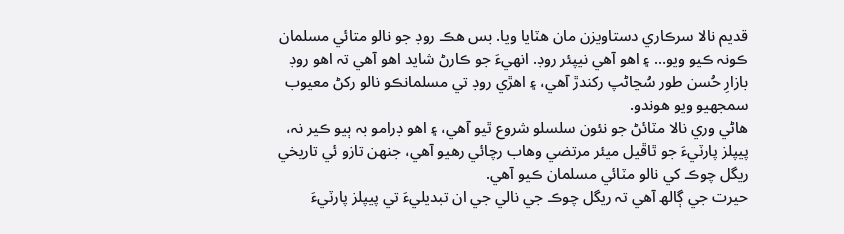قديم نالا سرڪاري دستاويزن مان هٽايا ويا. بس ھڪ روڊ جو نالو متائي مسلمان ڪونہ ڪيو ويو… ۽ اھو آھي نيپئر روڊ. انھيءَ جو ڪارڻ شايد اھو آھي تہ اھو روڊ بازارِ حُسن طور سُڃاڻپ رکندڙ آھي، ۽ اھڙي روڊ تي مسلمانڪو نالو رکڻ معيوب سمجھيو ويو ھوندو.
ھاڻي وري نالا مٽائڻ جو نئون سلسلو شروع ٿيو آھي، ۽ اھو ڊرامو بہ ٻيو ڪير نہ، پيپلز پارٽيءَ جو ٿاڦيل ميئر مرتضي وھاب رچائي رھيو آھي، جنھن تازو ئي تاريخي ريگل چوڪ کي نالو مٽائي مسلمان ڪيو آھي.
حيرت جي ڳالھ آھي تہ ريگل چوڪ جي نالي جي ان تبديليءَ تي پيپلز پارٽيءَ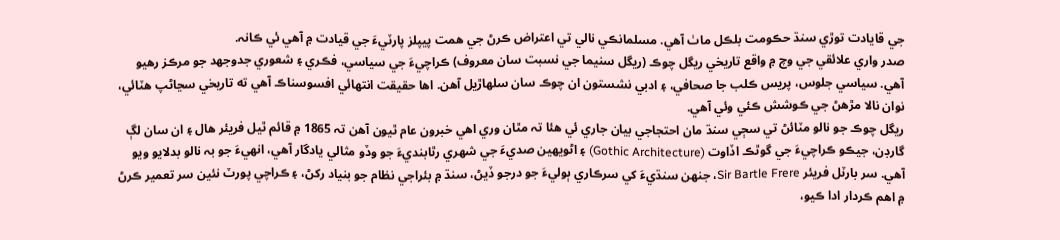جي قايادت توڙي سنڌ حڪومت بلڪل ماٺ آھي. مسلمانڪي نالي تي اعتراض ڪرڻ جي ھمت پيپلز پارٽيءَ جي قيادت ۾ آھي ئي ڪانہ.
صدر واري علائقي جي وچ ۾ واقع تاريخي ريگل چوڪ (ريگل سنيما جي نسبت سان معروف) ڪراچيءَ جي سياسي، فڪري ۽ شعوري جدوجهد جو مرڪز رهيو آهي. سياسي جلوس، پريس ڪلب جا صحافي، ۽ ادبي نشستون ان چوڪ سان سلهاڙيل آهن. اها حقيقت انتهائي افسوسناڪ آهي ته تاريخي سڃاڻپ هٽائي، نوان نالا مڙهڻ جي ڪوشش ڪئي وئي آهي.
ريگل چوڪ جو نالو مٽائڻ تي سڄي سنڌ مان احتجاجي بيان جاري ئي ھئا تہ مٿان وري اھي خبرون عام ٿيون آھن تہ 1865 ۾ قائم ٿيل فريئر هال ۽ ان سان لڳ گارڊن، جيڪو ڪراچيءَ جي گوٿڪ اڏاوت (Gothic Architecture) ۽ اڻويهين صديءَ جي شهري رٿابنديءَ جو وڏو مثالي يادگار آهي، انھيءَ جو بہ نالو بدلايو ويو آھي. سر بارٽل فريئر Sir Bartle Frere، جنهن سنڌيءَ کي سرڪاري ٻوليءَ جو درجو ڏيڻ، سنڌ ۾ بئراجي نظام جو بنياد رکڻ، ۽ ڪراچي پورٽ نئين سر تعمير ڪرڻ ۾ اهم ڪردار ادا ڪيو،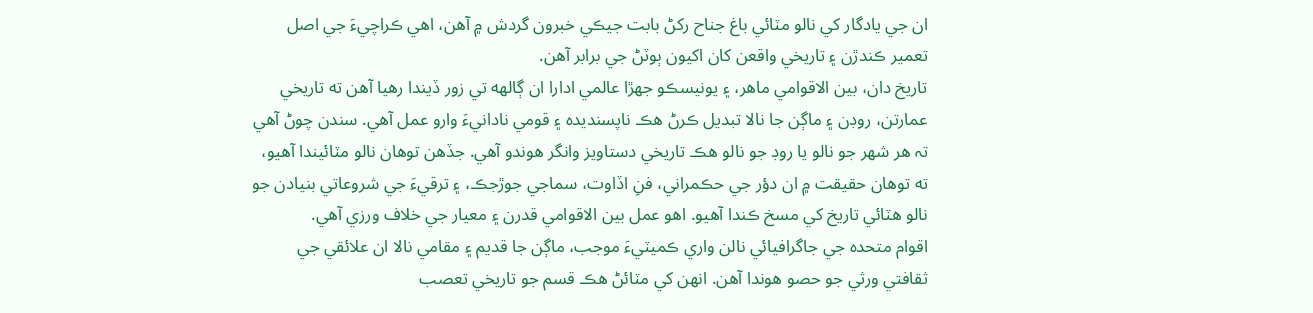ان جي يادگار کي نالو مٽائي باغ جناح رکڻ بابت جيڪي خبرون گردش ۾ آهن، اهي ڪراچيءَ جي اصل تعمير ڪندڙن ۽ تاريخي واقعن کان اکيون ٻوٽڻ جي برابر آهن.
تاريخ دان، بين الاقوامي ماهر، ۽ يونيسڪو جهڙا عالمي ادارا ان ڳالهه تي زور ڏيندا رھيا آھن ته تاريخي عمارتن، روڊن ۽ ماڳن جا نالا تبديل ڪرڻ هڪ ناپسنديده ۽ قومي نادانيءَ وارو عمل آهي. سندن چوڻ آھي تہ هر شهر جو نالو يا روڊ جو نالو هڪ تاريخي دستاويز وانگر هوندو آهي. جڏهن توهان نالو مٽائيندا آهيو، ته توهان حقيقت ۾ ان دؤر جي حڪمراني، فنِ اڏاوت، سماجي جوڙجڪ، ۽ ترقيءَ جي شروعاتي بنيادن جو نالو هٽائي تاريخ کي مسخ ڪندا آهيو. اھو عمل بين الاقوامي قدرن ۽ معيار جي خلاف ورزي آھي.
اقوام متحده جي جاگرافيائي نالن واري ڪميٽيءَ موجب، ماڳن جا قديم ۽ مقامي نالا ان علائقي جي ثقافتي ورثي جو حصو هوندا آهن. انهن کي مٽائڻ هڪ قسم جو تاريخي تعصب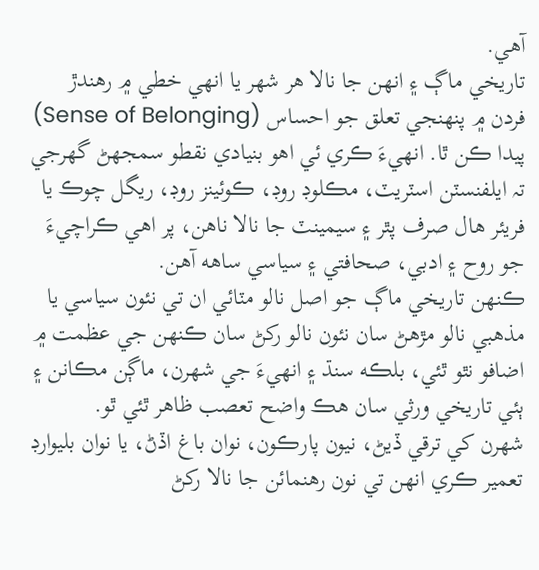آهي.
تاريخي ماڳ ۽ انھن جا نالا ھر شھر يا انھي خطي ۾ رهندڙ فردن ۾ پنھنجي تعلق جو احساس (Sense of Belonging) پيدا ڪن ٿا. انھيءَ ڪري ئي اھو بنيادي نقطو سمجھڻ گھرجي تہ ايلفنسٽن اسٽريٽ، مڪلوڊ روڊ، ڪوئينز روڊ، ريگل چوڪ يا فريئر هال صرف پٿر ۽ سيمينٽ جا نالا ناهن، پر اھي ڪراچيءَ جو روح ۽ ادبي، صحافتي ۽ سياسي ساهه آھن.
ڪنهن تاريخي ماڳ جو اصل نالو مٽائي ان تي نئون سياسي يا مذهبي نالو مڙهڻ سان نئون نالو رکڻ سان ڪنھن جي عظمت ۾ اضافو نٿو ٿئي، بلڪه سنڌ ۽ انھيءَ جي شھرن، ماڳن مڪانن ۽ ٻئي تاريخي ورثي سان ھڪ واضح تعصب ظاھر ٿئي ٿو.
شھرن کي ترقي ڏيڻ، نيون پارڪون، نوان باغ اڏڻ، يا نوان بليوارڊ تعمير ڪري انهن تي نون رهنمائن جا نالا رکڻ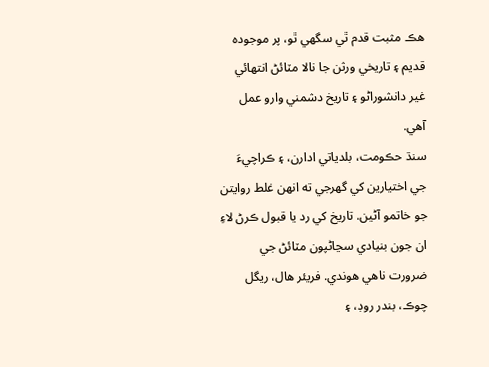هڪ مثبت قدم ٿي سگهي ٿو، پر موجوده قديم ۽ تاريخي ورثن جا نالا مٽائڻ انتهائي غير دانشوراڻو ۽ تاريخ دشمني وارو عمل آهي.
سنڌ حڪومت، بلدياتي ادارن، ۽ ڪراچيءَ جي اختيارين کي گهرجي ته انهن غلط روايتن جو خاتمو آڻين. تاريخ کي رد يا قبول ڪرڻ لاءِ ان جون بنيادي سڃاڻپون مٽائڻ جي ضرورت ناهي هوندي. فريئر هال، ريگل چوڪ، بندر روڊ، ۽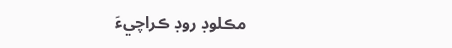مڪلوڊ روڊ ڪراچيءَ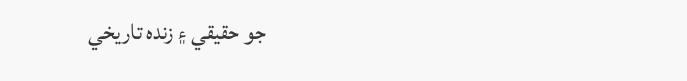جو حقيقي ۽ زنده تاريخي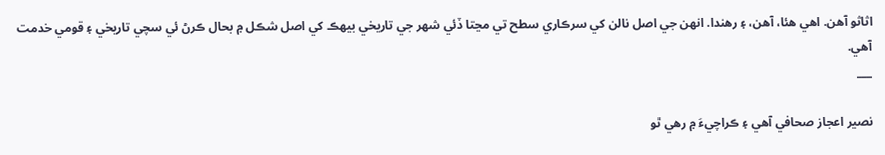اثاثو آهن. اهي هئا، آهن، ۽ رهندا. انهن جي اصل نالن کي سرڪاري سطح تي مڃتا ڏئي شھر جي تاريخي بيهڪ کي اصل شڪل ۾ بحال ڪرڻ ئي سچي تاريخي ۽ قومي خدمت آهي.
___

نصير اعجاز صحافي آھي ۽ ڪراچيءَ ۾ رھي ٿو